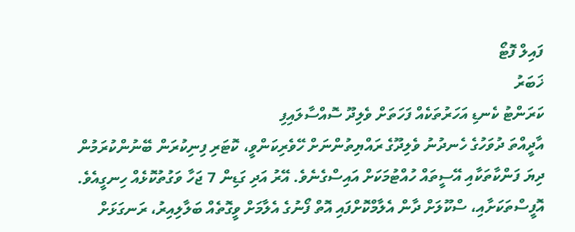ފައިލް ފޮޓޯ
ޚަބަރު
ކަރަންޓު ކެނޑި އަހަރުތަކެއް ފަހަތަށް ވެލިދޫ ސޮއްސާލައިފި
އާދީއްތަ ދުވަހުގެ ހެނދުނު ވެލިދޫގެ ރައްޔިތުންނަށް ހޭވެރިކަންވީ، ކޮޓަރި ފިނިކުރަން ބޭނުންކުރަމުން ދިޔަ ފަންކާތަކާއި އޭސީތައް ހުއްޓުމަކަށް އައިސްގެނެވެ. އޭރު އަދި ގަޑިން 7 ޖަހާ ވަގުތުކޮޅެއް ހިނގީއެވެ. އޮފީސްތަކަށާއި، ސްކޫލަށް ދާން އެލާމްކޮށްފައި އޮތް ފޯނުގެ އެލާމަށް ވީގޮތެއް ބަލާލިއިރު، ރަނގަޅަށް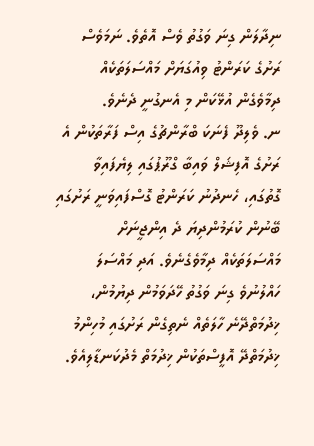ނިދާލަން ގިނަ ވަގުތު ވެސް އޮތެވެ. ނަމަވެސް ރަށުގެ ކަރަންޓު ވިއުގަޔަށް މައްސަލަތަކެއް ދިމާވެގެން އުޅޭކަން މި އެނގުނީ ދެނެވެ.
ނ. ވެލިދޫ ފެނަކަ ބްރާންޗުގެ އިސް ފަރާތަކުން އެ ރަށުގެ އޮފިޝަލް ވައިބާ ގްރޫޕުގައި ލިޔެފައިވާ ގޮތުގައި، ހެނދުނު ކަރަންޓު ގޮސްފައިވަނީ ރަށުގައި ބޭނުން ކުރަމުންދިޔަ ދެ އިންޖީނަށް މައްސަލަތަކެއް ދިމާވެގެނެވެ. އަދި މައްސަލަ ހައްލުނުވެ ގިނަ ވަގުތު ހޭދަވަމުން ދިޔުމުން، ޚިދުމަތްދޭނެ ހާލަތެއް ނެތިގެން ރަށުގައި މުހިންމު ޚިދުމަތްދޭ އޮފީސްތަކުން ޚިދުމަތް މެދުކަނޑާލިއެވެ.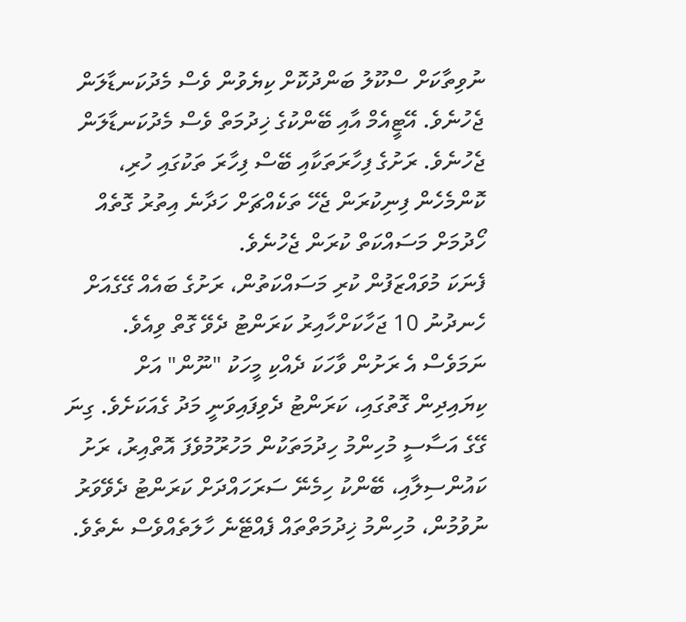ނުވިތާކަށް ސްކޫލު ބަންދުކޮށް ކިޔެވުން ވެސް މެދުކަނޑާލަން ޖެހުނެވެ. އޭޓީއެމް އާއި ބޭންކުގެ ޚިދުމަތް ވެސް މެދުކަނޑާލަން ޖެހުނެވެ. ރަށުގެ ފިހާރަތަކާއި ބޭސް ފިހާރަ ތަކުގައި ހުރި، ކޮންމެހެން ފިނިކުރަން ޖެހޭ ތަކެއްޗަށް ހަދާނެ އިތުރު ގޮތެއް ހޯދުމަށް މަސައްކަތް ކުރަން ޖެހުނެވެ.
ފެނަކަ މުވައްޒަފުން ކުރި މަސައްކަތުން، ރަށުގެ ބައެއް ގޭގެއަށް ހެނދުނު 10 ޖަހާކަށްހާއިރު ކަރަންޓު ދެވޭ ގޮތް ވިއެވެ. ނަމަވެސް އެ ރަށުން ވާހަކަ ދެއްކި މީހަކު "ނޫން" އަށް ކިޔައިދިން ގޮތުގައި، ކަރަންޓު ދެވިފައިވަނީ މަދު ގެއަކަށެވެ. ގިނަ ގޭގެ އަސާސީ މުހިންމު ހިދުމަތަކުން މަހުރޫމުވެފަ އޮތްއިރު، ރަށު ކައުންސިލާއި، ބޭންކު ހިމެނޭ ސަރަހައްދަށް ކަރަންޓު ދެވޭވަރު ނުވުމުން، މުހިންމު ޚިދުމަތްތައް ފެއްޓޭނެ ހާލަތެއްވެސް ނެތެވެ.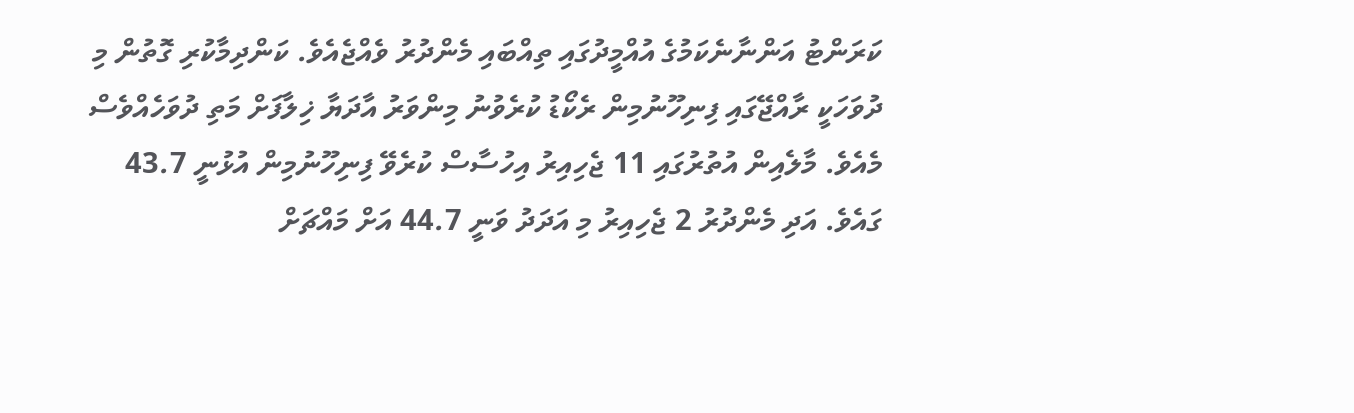ކަރަންޓު އަންނާނެކަމުގެ އުއްމީދުގައި ތިއްބައި މެންދުރު ވެއްޖެއެވެ. ކަންދިމާކުރި ގޮތުން މި ދުވަހަކީ ރާއްޖޭގައި ފިނިހޫނުމިން ރެކޯޑު ކުރެވުނު މިންވަރު އާދަޔާ ޚިލާފަށް މަތި ދުވަހެއްވެސް މެއެވެ. މާލެއިން އުތުރުގައި 11 ޖެހިއިރު އިހުސާސް ކުރެވޭ ފިނިހޫނުމިން އުޅުނީ 43.7 ގައެވެ. އަދި މެންދުރު 2 ޖެހިއިރު މި އަދަދު ވަނީ 44.7 އަށް މައްޗަށް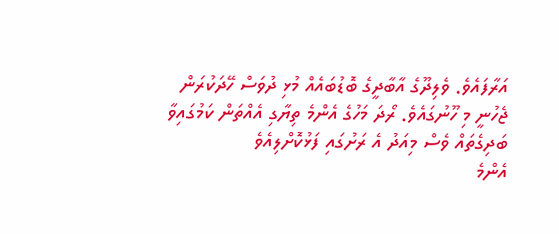އަރާފައެވެ. ވެލިދޫގެ އާބާދީގެ ބޮޑުބައެއް މުޅި ދުވަސް ހޭދަކުރަން ޖެހުނީ މި ހޫނުގައެވެ. ރޯދަ މަހުގެ އެންމެ ތިޔާގި އެއްތަން ކަމުގައިވާ ބަދިގެތައް ވެސް މިއަދު އެ ރަށުގައި ފަޅުކޮށްލިއެވެ
އެންމެ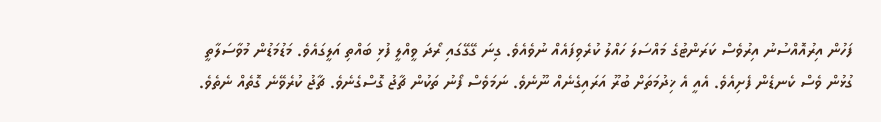ފަހުން އިރުއޮއްސުނު އިރުވެސް ކަރަންޓުގެ މައްސަލަ ހައްލު ކުރެވިފައެއް ނުވެއެވެ. ގިނަ ގޭގޭގައި ރޯދަ ވީއްލީ ފުޅި ބައްތި އަލީގައެވެ. މަޑުމަޑުން މުވާސަލާތީ ގުޅުން ވެސް ކެނޑެން ފެށިއެވެ. އެއީ އެ ޚިދުމަތަށް ބުރޫ އަރައިގެނެއް ނޫނެވެ. ނަމަވެސް ފޯނު ތަކުން ޗާޖު ގޮސްގެނެވެ. ޗާޖު ކުރެވޭނެ ގޮތެއް ނެތެވެ.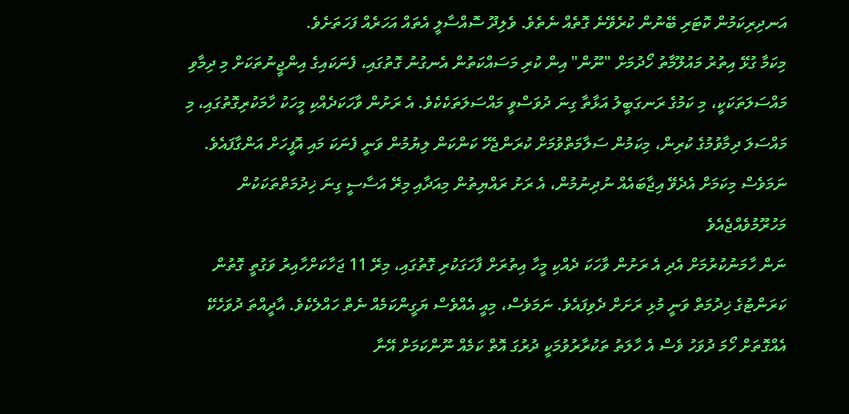އަނދިރިކަމުން ކޮޓަރި ބޭނުން ކުރެވޭނެ ގޮތެއް ނެތެވެ. ވެލިދޫ ސޮއްސާލީ އެތައް އަހަރެއް ފަހަތަށެވެ.
މިކަމާ ގުޅޭ އިތުރު މައުލޫމާތު ހޯދުމަށް "ނޫން" އިން ކުރި މަސައްކަތުން އެނގުނު ގޮތުގައި، ފެނަކައިގެ އިންޖީނުތަކަށް މި ދިމާވި މައްސަލަތަކަކީ، މި ކަމުގެ ރަނގަބީލު އަޅާތާ ގިނަ ދުވަސްވީ މައްސަލަތަކެކެވެ. އެ ރަށުން ވާހަކަދެއްކި މީހަކު ހާމަކުރިގޮތުގައި، މި މައްސަލަ ދިމާވުމުގެ ކުރިން، މިކަމުން ސަލާމަތްވުމަށް ކުރަންޖެހޭ ކަންކަން ލިޔުމުން ވަނީ ފެނަކަ މައި އޮފީހަށް އަންގާފައެވެ. ނަމަވެސް މިކަމަށް އެދެވޭ އިޖާބައެއް ނުދިނުމުން، އެ ރަށު ރައްޔިތުން މިއަދާއި މިރޭ އަސާސީ ގިނަ ޚިދުމަތްތަކަކުން މަހުރޫމުވެއްޖެއެވެ
ނަން ހާމަނުކުރުމަށް އެދި އެ ރަށުން ވާހަކަ ދެއްކި މީހާ އިތުރަށް ފާހަގަކުރި ގޮތުގައި، މިރޭ 11 ޖަހާކަށްހާއިރު ވަގުތީ ގޮތުން ކަރަންޓުގެ ޚިދުމަތް ވަނީ މުޅި ރަށަށް ދެވިފައެވެ. ނަމަވެސް، މިއީ އެއްވެސް ޔަގީންކަމެއް ނެތް ހައްލެކެވެ. އާދީއްތަ ދުވަހެކޭ އެއްގޮތަށް ހޯމަ ދުވަހު ވެސް އެ ހާލަތު ތަކުރާރުވުމަކީ ދުރުގަ އޮތް ކަމެއް ނޫންކަމަށް އޭނާ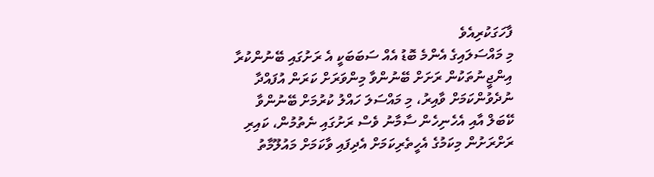ފާހަގަކުރިއެވެ
މި މައްސަލައިގެ އެންމެ ބޮޑު އެއް ސަބަބަކީ އެ ރަށުގައި ބޭނުންކުރާ އިންޖީނުތަކުން ރަށަށް ބޭނުންވާ މިންވަރަށް ކަރަން އުފައްދާ ނުދެވުންކަމަށް ވާއިރު، މި މައްސަލަ ހައްލު ކުރުމަށް ބޭނުންވާ ކޭބަލް އާއި އެހެނިހެން ސާމާނު ވެސް ރަށުގައި ނެތުމުން، ކައިރި ރަށްރަށުން މިކަމުގެ އެހީތެރިކަމަށް އެދިފައި ވާކަމަށް މައުލޫމާތު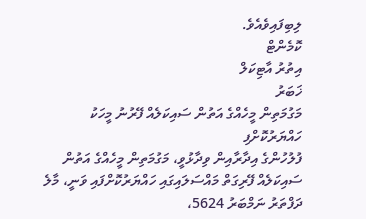ލިބިފައިވެއެވެ.
ކޮމެންޓް
އިތުރު އާޓިކަލް
ޚަބަރު
މަގުމަތިން މީހެއްގެ އަތުން ސައިކަލެއް ފޭރުނު މީހަކު ހައްޔަރުކޮށްފި
ފުލުހުންގެ އިދާރާއިން ވިދާޅުވީ، މަގުމަތިން މީހެއްގެ އަތުން ސައިކަލެއް ފޭރިގަތް މައްސަލައިގައި ހައްޔަރުކޮށްފައި ވަނީ، މާލެ ދަފްތަރު ނަމްބަރު 5624،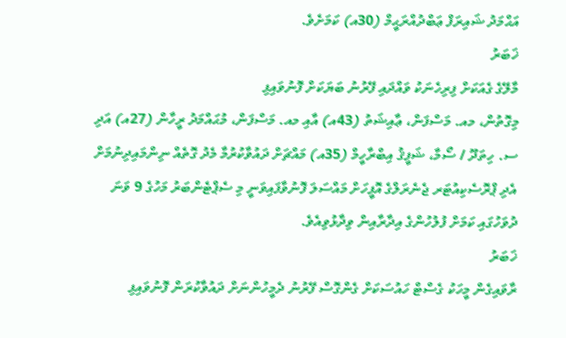އަޙްމަދު ޝައިރަފް ޢަބްދުއްރަޙީމް (30އ) ކަމަށެވެ.
ޚަބަރު
މާލޭގެ ގެއަކަށް ފިރިހެނަކު ވައްދައި ފޭރުނު ބަޔަކަށް ފޮނުވައިފި
މިގޮތުން، މއ. މަސްފަން، ޢާއިޝަތު (43އ) އާއި މއ. މަސްފަން، މުޙައްމަދު ރީހާން (27އ) އަދި ސ. ހިތަދޫ / ސޯމާ، ޝަފީޤު އިބްރާހީމް (35އ) މައްޗަށް ދައުވާކުރުމާ މެދު ގޮތެއް ނިންމައިދިނުމަށް އެދި ޕްރޮސެކިއުޓަރ ޖެނެރަލްގެ އޮފީހަށް މައްސަލަ ފޮނުވާފައިވަނީ މި ސެޕްޓެންބަރު މަހުގެ 9 ވަނަ ދުވަހުގައި ކަމަށް ފުލުހުންގެ އިދާރާއިން ވިދާޅުވިއެވެ.
ޚަބަރު
ރާވައިގެން މީހަކު ގެސްޓް ހައުސަކަށް ގެންގޮސް ފޭރުނު ދެމީހުންނަށް ދައުވާކުރަން ފޮނުވައިފި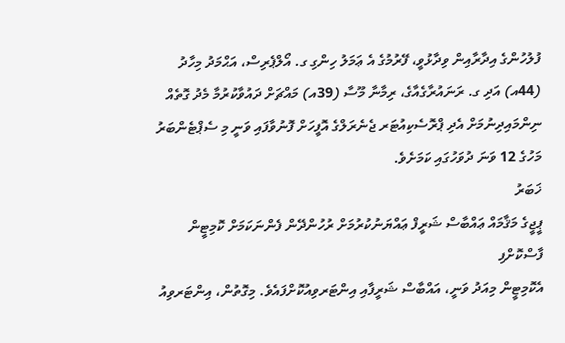ފުލުހުންގެ އިދާރާއިން ވިދާޅުވީ، ފޭރުމުގެ އެ ޢަމަލު ހިންގި ގ. އޯލްޕެރިސް، އަޙްމަދު މިހާދު (44އ) އަދި ގ. ރަނައުރާގެއާގެ، ރިމާނާ މޫސާ (39އ) މައްޗަށް ދައުވާކުރުމާ މެދު ގޮތެއް ނިންމައިދިނުމަށް އެދި ޕްރޮސެކިއުޓަރ ޖެނެރަލްގެ އޮފީހަށް ފޮނުވާފައި ވަނީ މި ސެޕްޓެންބަރު މަހުގެ 12 ވަނަ ދުވަހުގައި ކަމަށެވެ.
ޚަބަރު
ޕީޖީގެ މަޤާމައް ޢައްބާސް ޝަރީފް ޢައްޔަނުކުރުމަށް ރުހުންދޭން ފެންނަކަމަށް ކޮމިޓީން ފާސްކޮށްފި
އެކޮމިޓީން މިއަދު ވަނީ، އައްބާސް ޝަރީފާއި އިންޓަރވިއުކޮށްފައެވެ. މިގޮތުން، އިންޓަރވިއު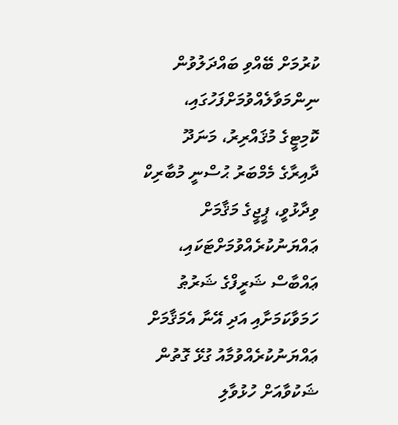ކުރުމަށް ބޭއްވި ބައްދަލުވުން ނިންމަވާލެއްވުމަށްފަހުގައި، ކޮމިޓީގެ މުޤައްރިރު، މަނަދޫ ދާއިރާގެ މެމްބަރު ޙުސްނީ މުބާރިކް ވިދާޅުވީ، ޕީޖީގެ މަޤާމަށް ޢައްޔަނުކުރެއްވުމަށްޓަކައި، ޢައްބާސް ޝަރީފްގެ ޝަރުޠު ހަމަވާކަމަށާއި އަދި އޭނާ އެމަޤާމަށް ޢައްޔަނުކުރެއްވުމާއު ގުޅޭ ގޮތުން ޝަކުވާއަށް ހުޅުވާލި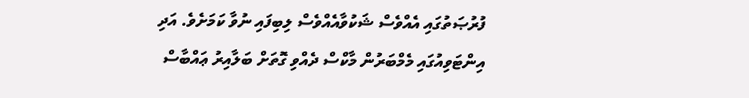ފުރުޞަތުގައި އެއްވެސް ޝަކުވާއެއްވެސް ލިބިފައި ނުވާ ކަމަށެވެ. އަދި އިންޓަވިއުގައި މެމްބަރުން މާކްސް ދެއްވި ގޮތަށް ބަލާއިރު ޢައްބާސް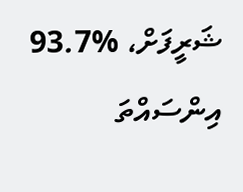ޝަރީފަށް، %93.7 އިންސައްތަ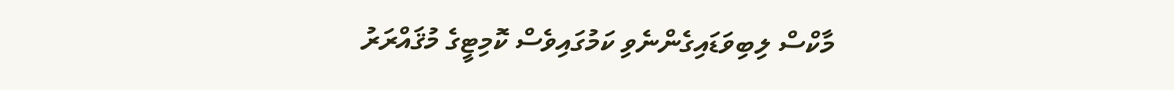މާކްސް ލިބިވަޑައިގެންނެވި ކަމުގައިވެސް ކޮމިޓީގެ މުޤައްރަރު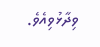ވިދާޅުވިއެވެ.